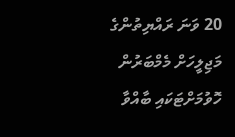20 ވަނަ ރައްޔިތުންގެ މަޖިލީހަށް މެމްބަރުން ހޮވުމަށްޓަކައި ބާއްވާ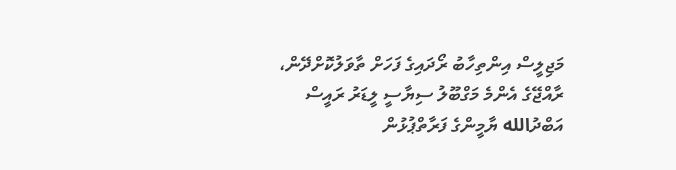މަޖިލީސް އިންތިހާބު ރޯދައިގެ ފަހަށް ތާވަލުކޮށްދޭން، ރާއްޖޭގެ އެންމެ މަގްބޫލު ސިޔާސީ ލީޑަރު ރައީސް އަބްދުالله ޔާމީންގެ ފަރާތްޕުޅުން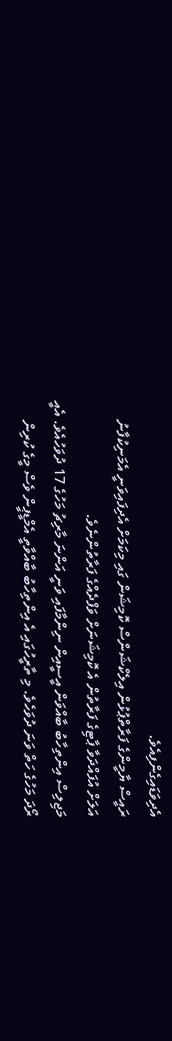އެދިވަޑައިގެންފިއެވެ.
ރައީސް ޔާމީންގެ ފަރާތްޕުޅުން އިލެކްޝަންސް ކޮމިޝަން ގައި މިކަމަށް އެދިފައިވަނީ އެމަނިކުފާނު އަލަށް އުފައްދަވާ ޕާޓިގެ ފަރާތުން އެ ކޮމިޝަނަށް ވަފްދެއްގެ ފަރާތުންނެވެ.
މަޖިލިސް އިންތިހާބު ބާއްވަން އީސީއިން ނިންމާފައި ވަނީ އަންނަ މާރިޗު މަހުގެ 17 ދުވަހުއެވެ. އެއީ ރޯދަ މަހުގެ ހަތް ވަނަ ދުވަހެވެ. މި ތާރީހުގައި އެ އިންތިހާބު ބާއްވާތީ އެމްޑީޕީން ވެސް މީގެ ކުރިން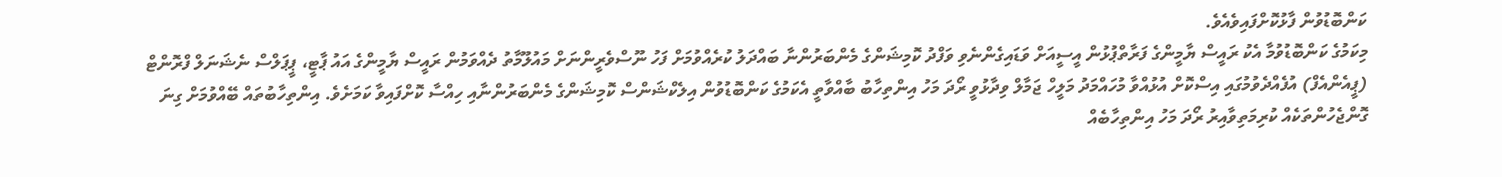ކަންބޮޑުވުން ފާޅުކޮށްފައިވެއެވެ.
މިކަމުގެ ކަންބޮޑުވުމާ އެކު ރައީސް ޔާމީންގެ ފަރާތްޕުޅުން އީސީއަށް ވަޑައިގެންނެވި ވަފްދު ކޮމިޝަންގެ މެންބަރުންނާ ބައްދަލު ކުރެއްވުމަށް ފަހު ނޫސްވެރީންނަށް މައުލޫމާތު ދެއްވަމުން ރައީސް ޔާމީންގެ އައު ޕާޓީ، ޕީޕަލްސް ނެޝަނަލް ފްރޮންޓް (ޕީއެންއެފް) އުފެއްދެވުމުގައި އިސްކޮށް އުޅުއްވާ މުހައްމަދު މަލީހް ޖަމާލް ވިދާޅުވީ ރޯދަ މަހު އިންތިހާބު ބާއްވާތީ އެކަމުގެ ކަންބޮޑުވުން އިލެކްޝަންސް ކޮމިޝަންގެ މެންބަރުންނާއި ހިއްސާ ކޮށްފައިވާ ކަމަށެވެ. އިންތިހާބުތައް ބޭއްވުމަށް ގިނަ ގޮންޖެހުންތަކެއް ކުރިމަތިވާއިރު ރޯދަ މަހު އިންތިހާބެއް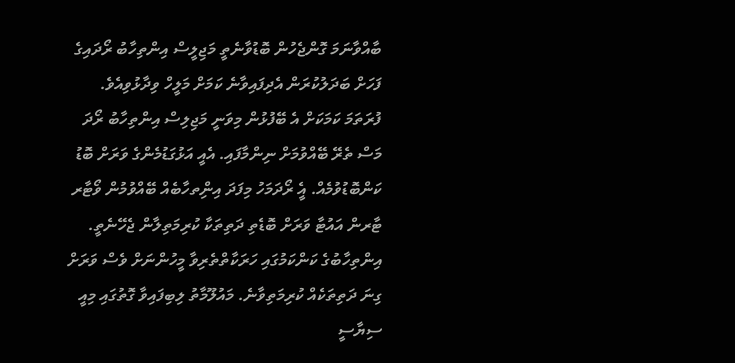ބާއްވާނަމަ ގޮންޖެހުން ބޮޑުވާނެތީ މަޖިލީސް އިންތިހާބު ރޯދައިގެ ފަހަށް ބަދަލުކުރަން އެދިފައިވާނެ ކަމަށް މަލީހް ވިދާޅުވިއެވެ.
ފުރަތަމަ ކަމަކަށް އެ ބޭފުޅުން މިވަނީ މަޖިލިސް އިންތިހާބު ރޯދަ މަސް ތެރޭ ބޭއްވުމަށް ނިންމާފައި. އެއީ އަޅުގަޑުމެންގެ ވަރަށް ބޮޑު ކަންބޮޑުވުމެއް. އެީ ރޯދަމަހު މިފަދަ އިންިތހާބެއް ބޭއްވުމުން ވޯޓާރ ޓާރން އައުޓާ ވަރަށް ބޮޑެތި ދަތިތަކާ ކުރިމަތިލާން ޖެހޭނެތީ. އިންތިހާބުގެ ކަންކަމުގައި ހަރަކާތްތެރިވާ މީހުންނަށް ވެސް ވަރަށް ގިނަ ދަތިތަކެއް ކުރިމަތިވާނެ. މައުލޫމާތު ލިބިފައިވާ ގޮތުގައި މިއީ ސިޔާސީ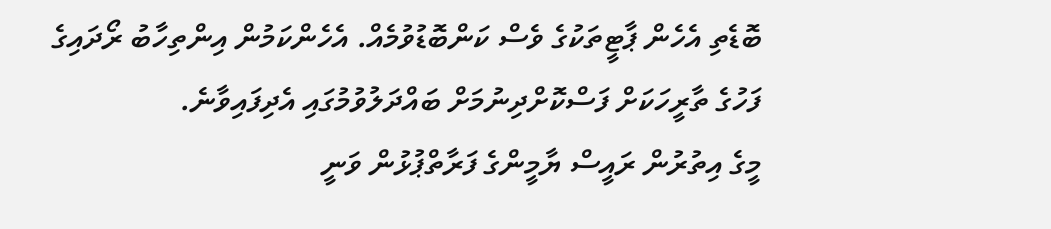ބޮޑެތި އެހެން ޕާޓީތަކުގެ ވެސް ކަންބޮޑުވުމެއް. އެހެންކަމުން އިންތިހާބު ރޯދައިގެ ފަހުގެ ތާރީހަކަށް ފަސްކޮށްދިނުމަށް ބައްދަލުވުމުގައި އެދިފައިވާނެ.
މީގެ އިތުރުން ރައީސް ޔާމީންގެ ފަރާތްޕުޅުން ވަނީ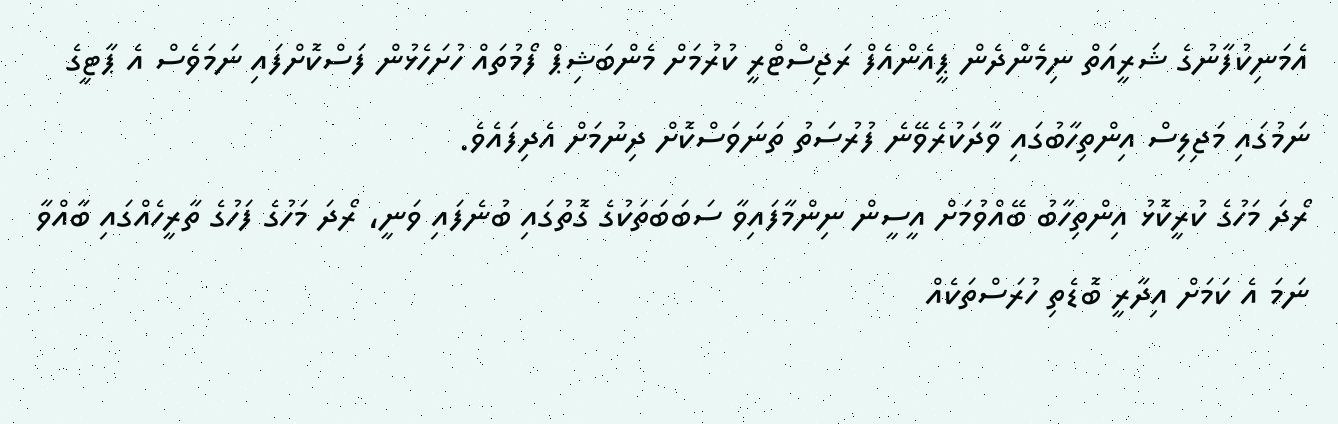އެމަނިކުފާނުގެ ޝަރީއަތް ނިމެންދެން ޕީއެންއެފް ރަޖިސްޓްރީ ކުރުމަށް މެންބަޝިޕް ފޯމުތައް ހުށަހެޅުން ފަސްކޮށްފައި ނަމަވެސް އެ ޕާޓީގެ ނަމުގައި މަޖިލިސް އިންތިހާބުގައި ވާދަކުރެވޭނެ ފުރުސަތު ތަނަވަސްކޮށް ދިނުމަށް އެދިފައެވެ.
ރޯދަ މަހުގެ ކުރީކޮޅު އިންތިހާބު ބޭއްވުމަށް އީސީން ނިންމާފައިވާ ސަބަބަތަކުގެ ގޮތުގައި ބުނެފައި ވަނީ، ރޯދަ މަހުގެ ފަހުގެ ތާރީހެއްގައި ބާއްވާ ނަމަ އެ ކަމަށް އިދާރީ ބޮޑެތި ހުރަސްތަކެއް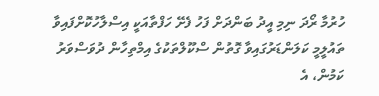ހުރުމާ ރޯދަ ނިމި އީދު ބަންދަށް ފަހު ފެށޭ ހަފްތާއަކީ އިސްލާހުކޮށްފައިވާ ތައުލީމީ ކަލަންޑަރުގައިވާ ގޮތުން ސްކޫލްތަކުގެ އިމްތިހާން ދުވަސްވަރު ކަމުން، އެ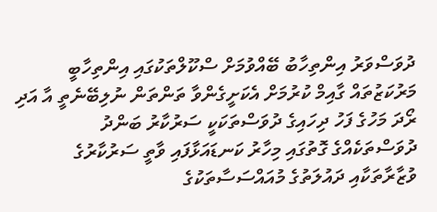ދުވަސްވަރު އިންތިހާބު ބޭއްވުމަށް ސްކޫލްތަކުގައި އިންތިހާބީ މަރުކަޒުތައް ގާއިމް ކުރުމަށް އެކަށީގެންވާ ތަންތަން ނުލިބޭނެތީ އާ އަދި ރޯދަ މަހުގެ ފަހު ދިހައިގެ ދުވަސްތަކަކީ ސަރުކާރު ބަންދު ދުވަސްތަކެއްގެ ގޮތުގައި މިހާރު ކަނޑައަޅާފައި ވާތީ ސަރުކާރުގެ ވުޒާރާތަކާއި ދައުލަތުގެ މުއައްސަސާތަކުގެ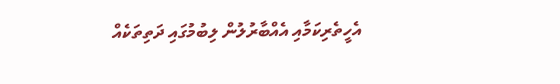އެހީތެރިކަމާއި އެއްބާރުލުން ލިބުމުގައި ދަތިތަކެއް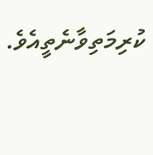ކުރިމަތިވާނެތީއެވެ.